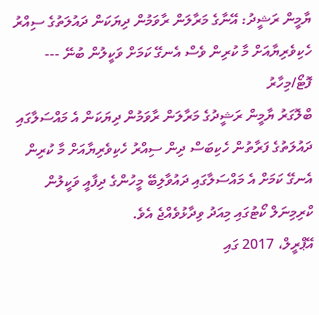ޔާމީން ރަޝީދު: އޭނާގެ މަރާލަން ރާވަމުން ދިޔަކަން ދައުލަތުގެ ސިއްރު ހެކިވެރިޔާއަށް މާ ކުރިން ވެސް އެނގޭ ކަމަށް ވަކީލުން ބުނޭ --- ފޮޓޯ/މިހާރު
ބްލޮގަރު ޔާމީން ރަޝީދުގެ މަރާލަން ރާވަމުން ދިޔަކަން އެ މައްސަލާގައި ދައުލަތުގެ ފަރާތުން ހެކިބަސް ދިން ސިއްރު ހެކިވެރިޔާއަށް މާ ކުރިން އެނގޭ ކަމަށް އެ މައްސަލާގައި ދައުވާލިބޭ މީހުންގެ ދިފާއީ ވަކީލުން ކްރިމިނަލް ކޯޓުގައި މިއަދު ވިދާޅުވެއްޖެ އެވެ.
އޭޕްރީލް، 2017 ގައި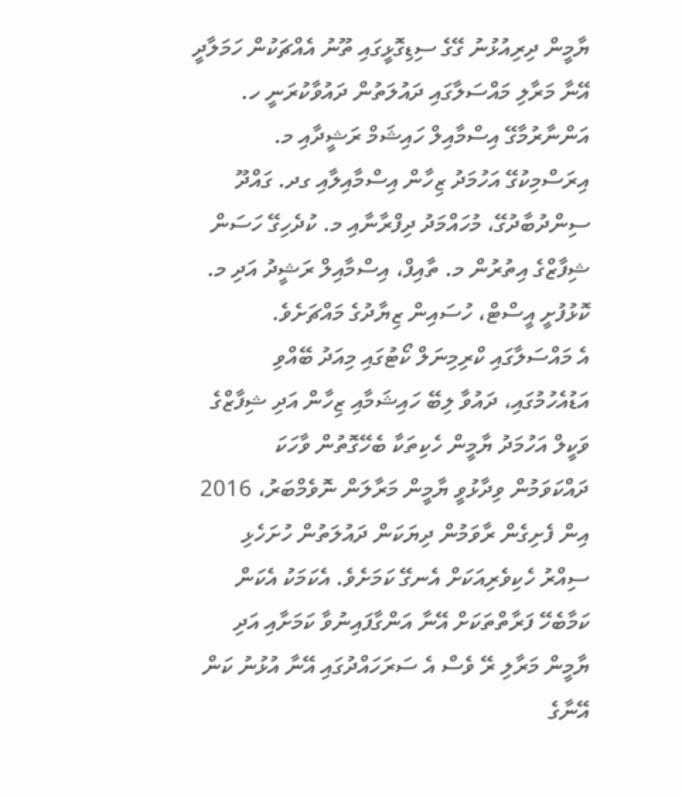ޔާމީން ދިރިއުޅުނު ގޭގެ ސިޑިގޮޅީގައި ތޫނު އެއްޗަކުން ހަމަލާދީ އޭނާ މަރާލި މައްސަލާގައި ދައުލަތުން ދައުވާކުރަނީ ހ. އަންނާރުމާގޭ އިސްމާއިލް ހައިޝަމް ރަޝީދާއި މ. އިރަސްމިކުގޭ އަހުމަދު ޒިހާން އިސްމާއިލާއި ގދ. ގައްދޫ ސިންދުބާދުގޭ، މުހައްމަދު ދިފްރާނާއި މ. ކުދެހިގޭ ހަސަން ޝިފާޒްގެ އިތުރުން މ. ތާއިފް، އިސްމާއިލް ރަޝީދު އަދި މ. ކޮޅުފުށީ އީސްޓް، ހުސައިން ޒިޔާދުގެ މައްޗަށެވެ.
އެ މައްސަލާގައި ކްރިމިނަލް ކޯޓުގައި މިއަދު ބޭއްވި އަޑުއެހުމުގައި، ދައުވާ ލިބޭ ހައިޝަމާއި ޒިހާން އަދި ޝިފާޒްގެ ވަކީލް އަހުމަދު ޔާމީން ހެކިތަކާ ބެހޭގޮތުން ވާހަކަ ދައްކަވަމުން ވިދާޅުވީ ޔާމީން މަރާލަން ނޮވެމްބަރު، 2016 އިން ފެށިގެން ރާވަމުން ދިޔަކަން ދައުލަތުން ހުށަހެޅި ސިއްރު ހެކިވެރިއަކަށް އެނގޭ ކަމަށެވެ. އެކަމަކު އެކަން ކަމާބެހޭ ފަރާތްތަކަށް އޭނާ އަންގާފައިނުވާ ކަމަށާއި އަދި ޔާމީން މަރާލި ރޭ ވެސް އެ ސަރަހައްދުގައި އޭނާ އުޅުނު ކަން އޭނާގެ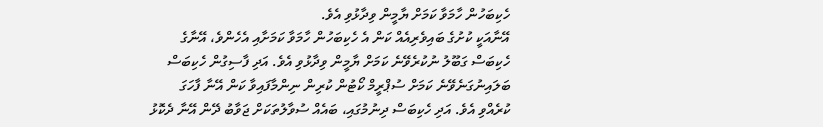ހެކިބަހުން ހާމަވާ ކަމަށް ޔާމީން ވިދާޅުވި އެވެ.
އޭނާއަކީ ކުށުގެ ބައިވެރިއެއް ކަން އެ ހެކިބަހުން ހާމަވާ ކަމަށާއި އެހެންވެ، އޭނާގެ ހެކިބަސް ގަބޫލު ނުކުރެވޭނެ ކަމަށް ޔާމީން ވިދާޅުވި އެވެ. އަދި ފާސިގުން ހެކިބަސް ބަލައިނުގަނެވޭނެ ކަމަށް ސުޕްރީމް ކޯޓުން ކުރިން ނިންމާފައިވާ ކަން އޭނާ ފާހަގަ ކުރެއްވި އެވެ. އަދި ހެކިބަސް ދިނުމުގައި، ބައެއް ސުވާލުތަކަށް ޖަވާބު ދޭން އޭނާ ދެކޮޅު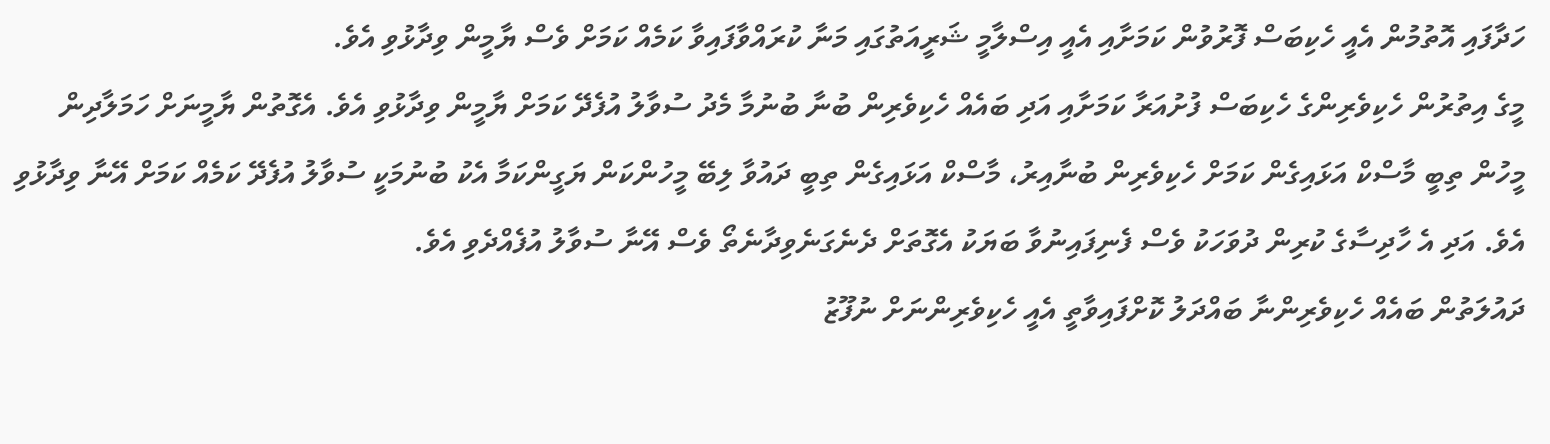ހަދާފައި އޮތުމުން އެއީ ހެކިބަސް ފޮރުވުން ކަމަށާއި އެއީ އިސްލާމީ ޝަރީއަތުގައި މަނާ ކުރައްވާފައިވާ ކަމެއް ކަމަށް ވެސް ޔާމީން ވިދާޅުވި އެވެ.
މީގެ އިތުރުން ހެކިވެރިންގެ ހެކިބަސް ފުށުއަރާ ކަމަށާއި އަދި ބައެއް ހެކިވެރިން ބުނާ ބުނުމާ މެދު ސުވާލު އުފެދޭ ކަމަށް ޔާމީން ވިދާޅުވި އެވެ. އެގޮތުން ޔާމީނަށް ހަމަލާދިން މީހުން ތިބީ މާސްކް އަޅައިގެން ކަމަށް ހެކިވެރިން ބުނާއިރު، މާސްކް އަޅައިގެން ތިބީ ދައުވާ ލިބޭ މީހުންކަން ޔަގީންކަމާ އެކު ބުނުމަކީ ސުވާލު އުފެދޭ ކަމެއް ކަމަށް އޭނާ ވިދާޅުވި އެވެ. އަދި އެ ހާދިސާގެ ކުރިން ދުވަހަކު ވެސް ފެނިފައިނުވާ ބަޔަކު އެގޮތަށް ދެނެގަނެވިދާނެތޯ ވެސް އޭނާ ސުވާލު އުފެއްދެވި އެވެ.
ދައުލަތުން ބައެއް ހެކިވެރިންނާ ބައްދަލު ކޮށްފައިވާތީ އެއީ ހެކިވެރިންނަށް ނުފޫޒު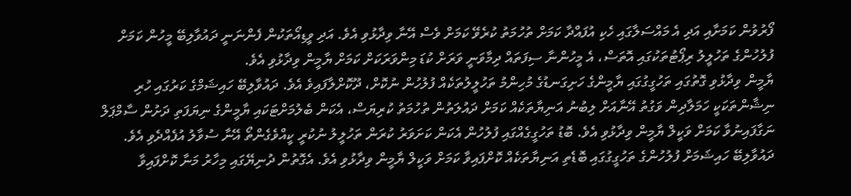ފޯރުވުން ކަމަށާއި އަދި އެ މައްސަލާގައި ހެކި އުފައްދާ ކަމަށް ތުހުމަތު ކުރެވޭ ކަމަށް ވެސް އޭނާ ވިދާޅުވި އެވެ. އަދި ވީޑިއޯތަކުން ފެންނަނީ ދައުވާލިބޭ މީހުން ކަމަށް ފުލުހުންގެ ތަހުލީލު ރިޕޯޓުތަކުގައި އޮތަސް، އެ މީހުންނާ ސިފަތައް ދިމާވަނީ ވަރަށް ކުޑަ މިންވަރަކަށް ކަމަށް ޔާމީން ވިދާޅުވި އެވެ.
ޔާމީން ވިދާޅުވި ގޮތުގައި ތަހުގީގުގައި ޔާމީންގެ ހަށިގަނޑުގެ މުހިންމު ތަހުލީލުތަކެއް ފުލުހުން ނުކޮށް، ދޫކޮށްލާފައިވެ އެވެ. ދައުވާލިބޭ ހައިޝަމްގެ ކަރުގައި ހުރި ނިޝާންތަކަކީ ހަމަލާދިން ވަގުތު އޭނާއަށް ލިބުނު އަނިޔާތަކެއް ކަމަށް ދައުލަތުން ތުހުމަތު ކުރިޔަސް، އެކަން ބެލުމަށްޓަކައި ޔާމީންގެ ނިޔަފަތި ދަށުން ސާމްޕަލް ނަގާފައިނުވާ ކަމަށް ވަކީލް ޔާމީން ވިދާޅުވި އެވެ. ބޮޑު ތަހުގީގެއްގައި ފުލުހުން އެކަން ކަށަވަރު ކުރަން ތަހުލީލު ނުކުރީ ކީއްވެގެންތޯ އޭނާ ސުވާލު އުފެއްދެވި އެވެ.
ދައުވާލިބޭ ހައިޝަމަށް ފުލުހުންގެ ތަހުގީގުގައި ބޮޑެތި އަނިޔާތަކެއް ކޮށްފައިވާ ކަމަށް ވަކީލް ޔާމީން ވިދާޅުވި އެވެ. އެގޮތުން ދުނިޔޭގައި މިހާރު މަނާ ކޮށްފައިވާ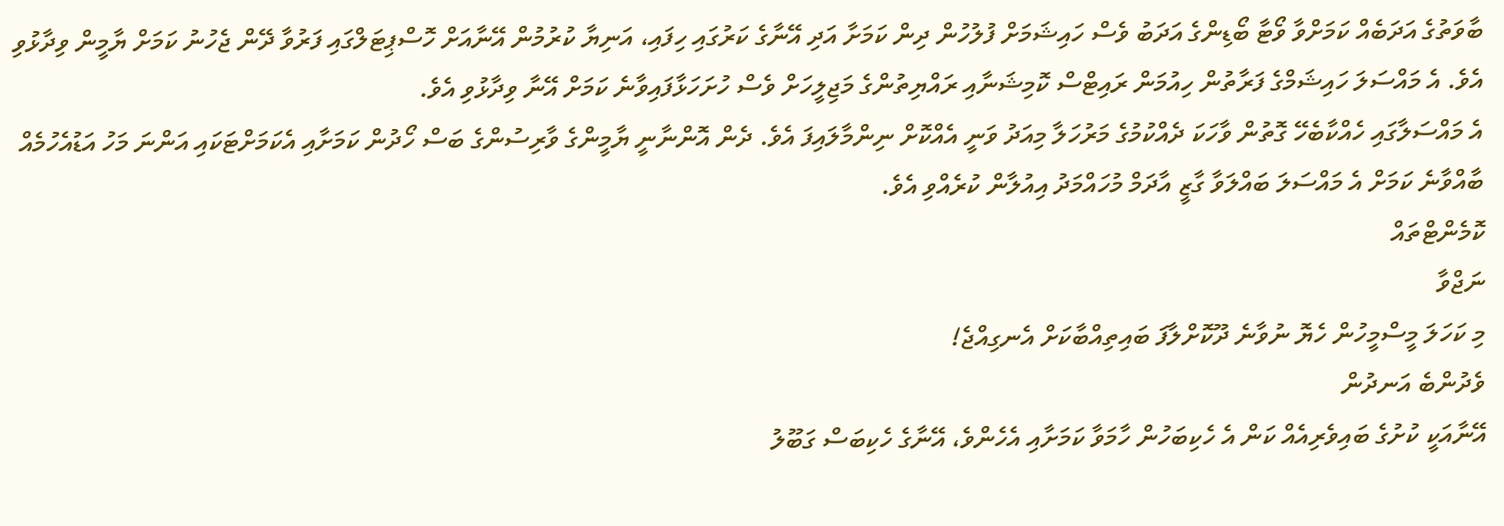ބާވަތުގެ އަދަބެއް ކަމަށްވާ ވޯޓާ ބޯޑިންގެ އަދަބު ވެސް ހައިޝަމަށް ފުލުހުން ދިން ކަމަށާ އަދި އޭނާގެ ކަރުގައި ހިފައި، އަނިޔާ ކުރުމުން އޭނާއަށް ހޮސްޕިޓަލްގައި ފަރުވާ ދޭން ޖެހުނު ކަމަށް ޔާމީން ވިދާޅުވި އެވެ. އެ މައްސަލަ ހައިޝަމްގެ ފަރާތުން ހިއުމަން ރައިޓްސް ކޮމިޝަނާއި ރައްޔިތުންގެ މަޖިލީހަށް ވެސް ހުށަހަޅާފައިވާނެ ކަމަށް އޭނާ ވިދާޅުވި އެވެ.
އެ މައްސަލާގައި ހެއްކާބެހޭ ގޮތުން ވާހަކަ ދެއްކުމުގެ މަރުހަލާ މިއަދު ވަނީ އެއްކޮށް ނިންމާލައިފަ އެވެ. ދެން އޮންނާނީ ޔާމީންގެ ވާރިސުންގެ ބަސް ހޯދުން ކަމަށާއި އެކަމަށްޓަކައި އަންނަ މަހު އަޑުއެހުމެއް ބާއްވާނެ ކަމަށް އެ މައްސަލަ ބައްލަވާ ގާޒީ އާދަމް މުހައްމަދު އިއުލާން ކުރެއްވި އެވެ.
ކޮމެންޓްތައް
ނަޖްވާ
މި ކަހަލަ މީސްމީހުން ހެޔޮ ނުވާނެ ދޫކޮށްލާފަ ބައިތިއްބާކަށް އެނގިއްޖެ!
ވެދުންބެ އަނދުން
އޭނާއަކީ ކުށުގެ ބައިވެރިއެއް ކަން އެ ހެކިބަހުން ހާމަވާ ކަމަށާއި އެހެންވެ، އޭނާގެ ހެކިބަސް ގަބޫލު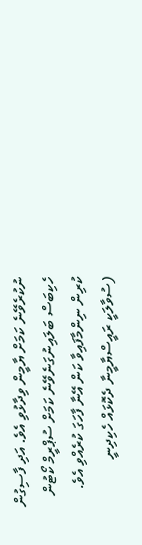ނުކުރެވޭނެ ކަމަށް ޔާމީން ވިދާޅުވި އެވެ. އަދި ފާސިގުން ހެކިބަސް ބަލައިނުގަނެވޭނެ ކަމަށް ސުޕްރީމް ކޯޓުން ކުރިން ނިންމާފައިވާ ކަން އޭނާ ފާހަގަ ކުރެއްވި އެވެ. (ސުވާލަކީ ރައީސްޔާމީނާ ދެކޮޅައް ހެކިދިނީ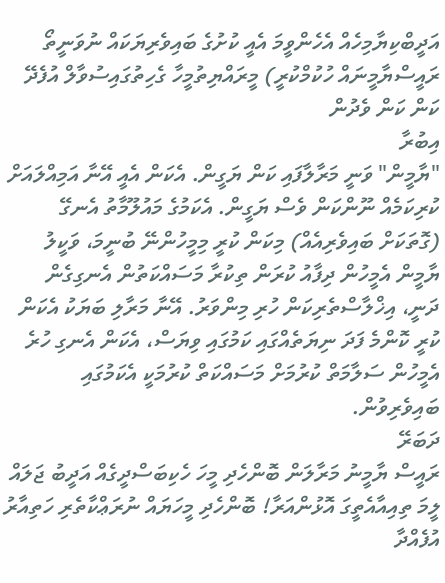އަދީބްކިޔާމިހެއް އެހެންވީމަ އެއީ ކުށުގެ ބައިވެރިޔަކައް ނުވަނީތޯ ރައީސްޔާމީނައް ހުކުމްކުރީ) މީރައްޔިތުމީހާ ގެހިތުގައިސުވާލް އުފެދޭ ކަން ކަން ވެދުން
އިބުރާ
"ޔާމީން" ވަނީ މަރާލާފައި ކަން ޔަގީން. އެކަން އެއީ އޭނާ އަމިއްލައަށް ކުރިކަމެއް ނޫންކަން ވެސް ޔަގީން. އެކަމުގެ މައުލޫމާތު އެނގޭ (ގޮތަކަށް ބައިވެރިއެއް) މިކަން ކުރީ މިމީހުންނޭ ބުނީމަ، ވަކީލު ޔާމީން އެމީހުން ދިފާއު ކުރަން ތިކުރާ މަސައްކަތުން އެނގިގެން ދަނީ، އިޚްލާސްތެރިކަން ހުރި މިންވަރު. އޭނާ މަރާލި ބަޔަކު އެކަން ކުރީ ކޮންމެ ފަދަ ނިޔަތެއްގައި ކަމުގައި ވިޔަސް، އެކަން އެނގި ހުރެ އެމީހުން ސަލާމަތް ކުރުމަށް މަސައްކަތް ކުރުމަކީ އެކަމުގައި ބައިވެރިވުން.
ދަބަރޭ
ރައީސް ޔާމީނު މަރާލަން ބޮންހެދި މީހަ ހެކިބަސްދީގެއް އަދީބު ޖަލައް ލީމަ ތިއިއާއެތީގަ އޮޅުންއަރާ! ބޮންހެދި މީހަޔައް ނުރަޢްކާތެރި ހަތިއާރު އުފެއްދާ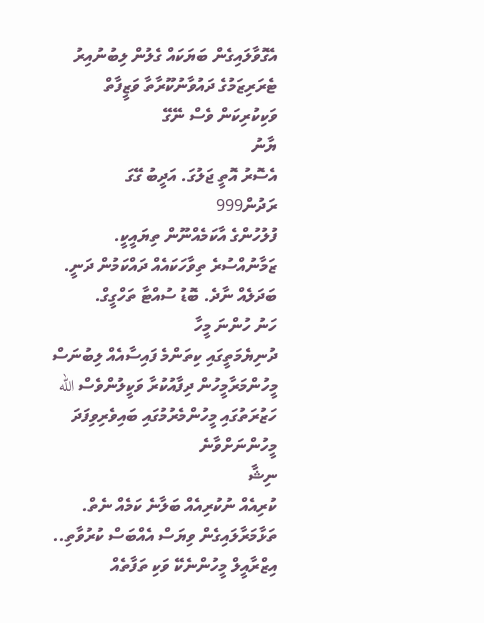އެގޮވާލައިގެން ބަޔަކައް ގެލުން ލިބުނުއިރު ޓެރަރިޒަމުގެ ދައުވާނުކޫރާތާ ވަޒީފާތް ވަކިކުރިކަން ވެސް ނޭގޭ
ޔާނު
އެސޮރު އޮތީ ޖަލުގަ. އަދީބު ގޭގަ
ރަދުން999
ފުލުހުންގެ އާކަމެއްނޫން ތިޔައީކީ. ޒަމާނުއްސުރެ ތިވާހަކައެއް ދައްކަމުން ދަނީ. ބަދަލެއް ނާދެ. ބޮޑު ސުއްޓާ ތަހްގީގް.
ހަނު ހުންނަ މީހާ
ދުނިޔެމަތީގައި ކިތަންމެ ފައިސާއެއް ލިބުނަސް މީހުންމަރާމީހުން ދިފާއުކުރާ ވަކީލުންވެސް الله ހަޒުރަތުގައި މީހުންމެރުމުގައި ބައިވެރިވިފަދަ މީހުންނަށްވާނެ
ނިޝާ
ކުރިއެއް ނުކުރިއެއް ބަލާނެ ކަމެއް ނެތް. ތަޅާމަރާލައިގެން ވިޔަސް އެއްބަސް ކުރުވާތި.. އިޒްރާއީލް މީހުންނެކޭ ވަކި ތަފާތެއް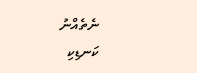ނެތެއްނު
ކަނޑިކި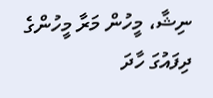ނިޝާ، މީހުން މަރާ މީހުންގެ ދިފައުގަ ހާދަ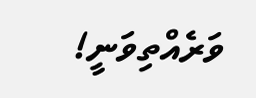ވަރެއްތިވަނީ!